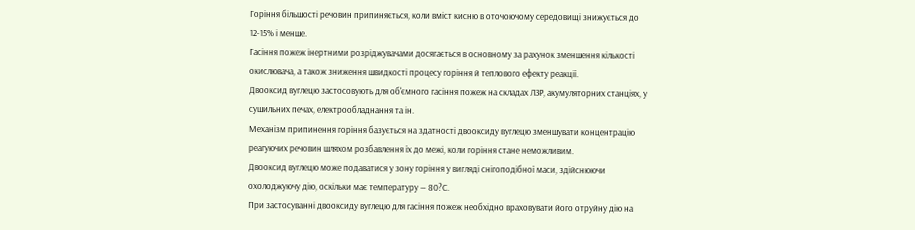Горіння більшості речовин припиняється, коли вміст кисню в оточоючому середовищі знижується до 12-15% і менше.
Гасіння пожеж інертними розріджувачами досягається в основному за рахунок зменшення кількості окислювача, а також зниження швидкості процесу горіння й теплового ефекту реакції.
Двооксид вуглецю застосовують для об'ємного гасіння пожеж на складах ЛЗР, акумуляторних станціях, у сушильних печах, електрообладнання та ін.
Механізм припинення горіння базується на здатності двооксиду вуглецю зменшувати концентрацію реагуючих речовин шляхом розбавлення їх до межі, коли горіння стане неможливим.
Двооксид вуглецю може подаватися у зону горіння у вигляді снігоподібної маси, здійснюючи охолоджуючу дію, оскільки має температуру — 80?С.
При застосуванні двооксиду вуглецю для гасіння пожеж необхідно враховувати його отруйну дію на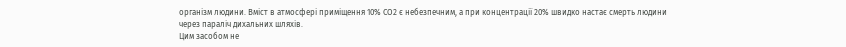організм людини. Вміст в атмосфері приміщення 10% СО2 є небезпечним, а при концентрації 20% швидко настає смерть людини через параліч дихальних шляхів.
Цим засобом не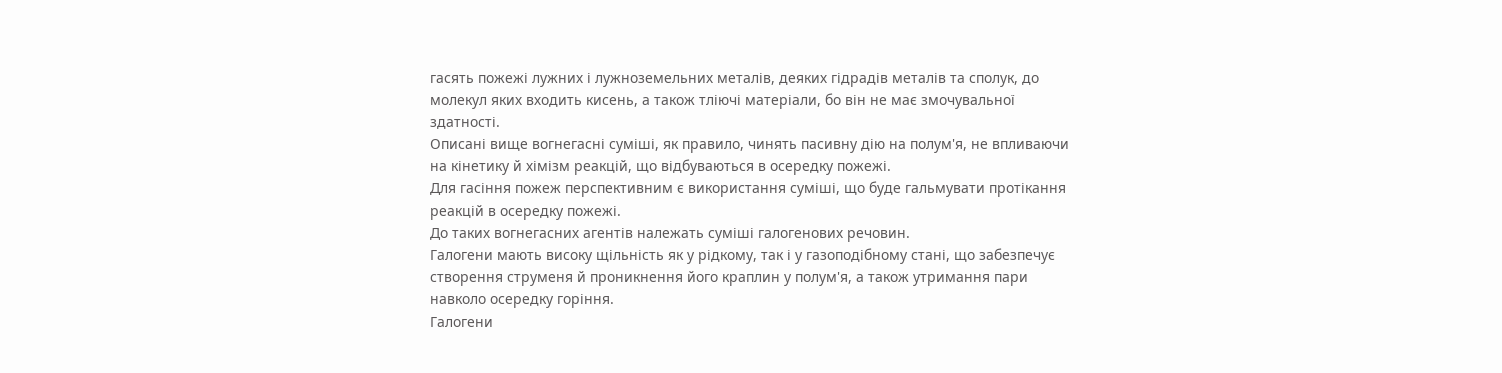гасять пожежі лужних і лужноземельних металів, деяких гідрадів металів та сполук, до молекул яких входить кисень, а також тліючі матеріали, бо він не має змочувальної здатності.
Описані вище вогнегасні суміші, як правило, чинять пасивну дію на полум'я, не впливаючи на кінетику й хімізм реакцій, що відбуваються в осередку пожежі.
Для гасіння пожеж перспективним є використання суміші, що буде гальмувати протікання реакцій в осередку пожежі.
До таких вогнегасних агентів належать суміші галогенових речовин.
Галогени мають високу щільність як у рідкому, так і у газоподібному стані, що забезпечує створення струменя й проникнення його краплин у полум'я, а також утримання пари навколо осередку горіння.
Галогени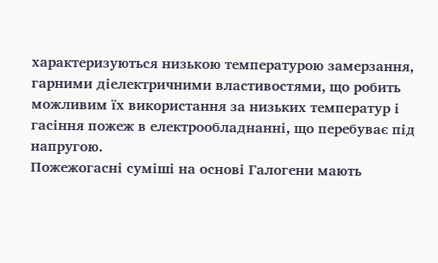характеризуються низькою температурою замерзання, гарними діелектричними властивостями, що робить можливим їх використання за низьких температур і гасіння пожеж в електрообладнанні, що перебуває під напругою.
Пожежогасні суміші на основі Галогени мають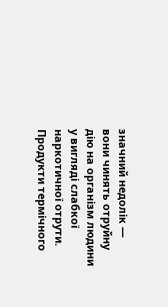значний недолік — вони чинять отруйну дію на організм людини у вигляді слабкої наркотичної отрути. Продукти термічного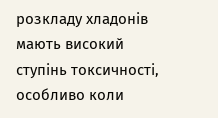розкладу хладонів мають високий ступінь токсичності, особливо коли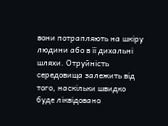вони потрапляють на шкіру людини або в її дихальні шляхи. Отруйність середовища залежить від того, наскільки швидко буде ліквідовано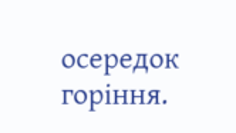осередок горіння.